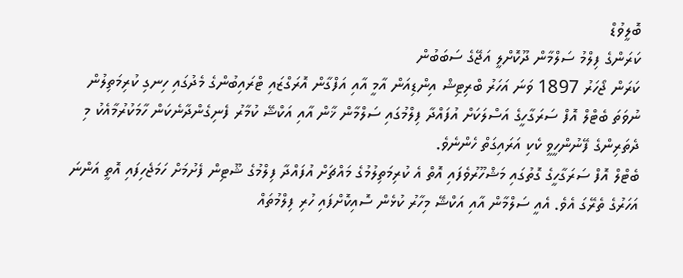ބޮލީވުޑް
ކަރަންގެ ފިލްމު ސަލްމާން ދޫކޮށްލީ އަޖޭގެ ސަބަބުން
ކަރަން ޖޯހަރު 1897 ވަނަ އަހަރު ބްރިޓިޝް އިންޑިއަން އާމީ އާއި އަފްގާން އޮރަގްޒައި ޓްރައިބުންގެ މެދުގައި ހިނގި ކުރިމަތިލުން ނުވަތަ ބެޓްލް އޮފް ސަރަގާހީގެ އަސްލަކަށް އުފައްދާ ފިލްމުގައި ސަލްމާން ޚާން އާއި އަކްޝޭ ކުމާރު ފެނިގެންދާނެކަން ހާމަކުރުމާއެކު މި ދެތަރިންގެ ފޭނުންހީވީ ކެކި އަރައިގަތް ހެންނެވެ.
ބެޓްލް އޮފް ސަރަގާހީގެ ގޮތުގައި މަޝްހޫރުވެފައި އޮތް އެ ކުރިމަތިލުމުގެ މައްޗަށް އުފައްދާ ފިލްމުގެ ޝޫޓިން ފެށުމަށް ހަމަޖެހިފައި އޮތީ އަންނަ އަހަރުގެ ތެރޭގަ އެވެ. އެއީ ސަލްމާން އާއި އަކްޝޭ މިހާރު ކުޅެން ސޮއިކޮށްފައި ހުރި ފިލްމުތައް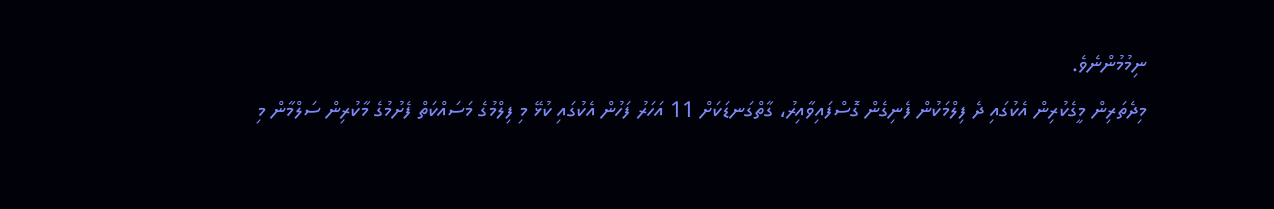ނިމުމުންނެވެ.
މިދެތަރިން މީގެކުރިން އެކުގައި ދެ ފިލްމަކުން ފެނިގެން ގޮސްފައިވާއިރު، ގާތްގަނޑަކަށް 11 އަހަރު ފަހުން އެކުގައި ކުޅޭ މި ފިލްމުގެ މަސައްކަތް ފެށުމުގެ މާކުރިން ސަލްމާން މި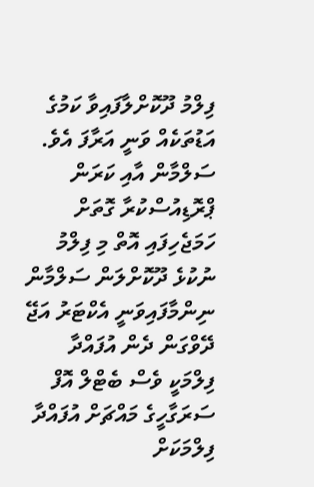ފިލްމު ދޫކޮށްލާފައިވާ ކަމުގެ އަޑުތަކެއް ވަނީ އަރާފަ އެވެ.
ސަލްމާން އާއި ކަރަން ޕްރޮޑިއުސްކުރާ ގޮތަށް ހަމަޖެހިފައި އޮތް މި ފިލްމު ނުކުޅެ ދޫކޮށްލަން ސަލްމާން ނިންމާފައިވަނީ އެކްޓަރު އަޖޭ ދޭވްގަން ދެން އުފައްދާ ފިލްމަކީ ވެސް ބެޓްލް އޮފް ސަރަގާހީގެ މައްޗަށް އުފައްދާ ފިލްމަކަށް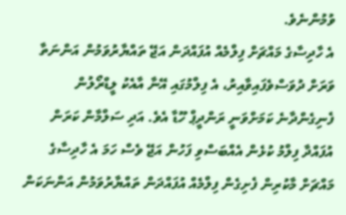ވުމުންނެވެ.
އެ ހާދިސާގެ މައްޗަށް ފިލްމެއް އުފައްދަން އަޖޭ ތައްޔާރުވަމުން އަންނަތާ ވަރަށް ދުވަސްވެފައިވާއިރު، އެ ފިލްމުގައި އޭނާ އާއެކު ލީޑްރޯލުން ފެނިގެންދާނެ ކަމަށްވަނީ ރަންދީޕް ހޫޑާ އެވެ. އަދި ސަލްމާން ކަރަން އުފައްދާ ފިލްމު ކުޅެން އެއްބަސްވި ފަހުން އަޖޭ ވެސް ހަމަ އެ ހާދިސާގެ މައްޗަށް މާކުރިން ފެށިގެން ފިލްމެއް އުފައްދަން ތައްޔާރުވަމުން އަންނަކަން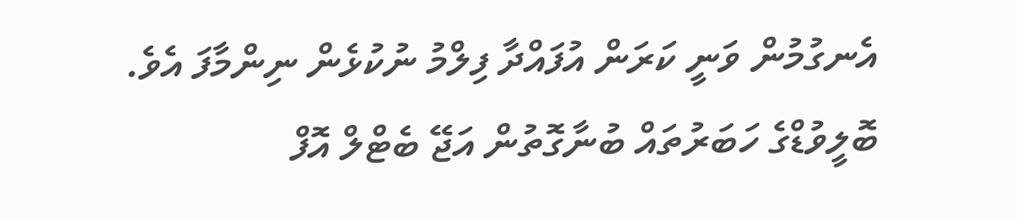އެނގުމުން ވަނީ ކަރަން އުފައްދާ ފިލްމު ނުކުޅެން ނިންމާފަ އެވެ.
ބޮލީވުޑްގެ ހަބަރުތައް ބުނާގޮތުން އަޖޭ ބެޓްލް އޮފް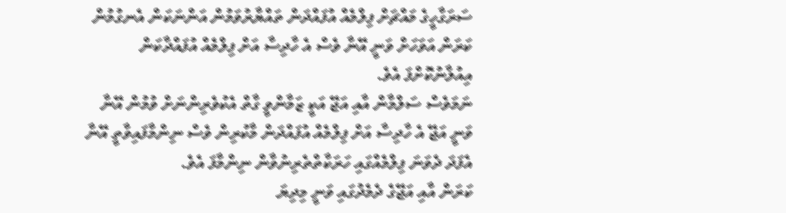ސަރަގާހީގެ މައްޗަށް ފިލްމެއް އުފައްދަން ތައްޔާރުވަމުން އަންނަކަން އެނގުމުން ކަރަން އަވަހަށް ވަނީ އޭނާ ވެސް އެ ހާދިސާ އަށް ފިލްމެއް އުފައްދާކަން އިއުލާނުކޮށްފަ އެވެ.
ނަމަވެސް ސަލްމާން އާއި އަޖޭ އަކީ ޒަމާންވީ ގާތް އެކުވެރިންނަށް ވުމުން އޭނާ ވަނީ އަޖޭ އެ ހާދިސާ އަށް ފިލްމެއް އުފައްދަން މާކުރިން ވެސް ނިންމާފައިވާތީ އޭނާ އެފަދަ ދެވަނަ ފިލްމެއްގައި ހަރަކާތްތެރިނުވާން ނިންމާފަ އެވެ.
ކަރަން އާއި އަޖޭގެ ދެމެދުގައި ވަނީ މިދިޔަ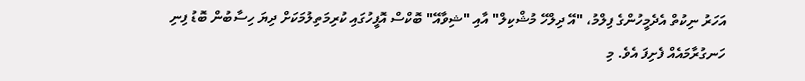އަހަރު ނިކުތް އެދެމީހުންގެ ފިލްމު، "އޭ ދިލްހޭ މުޝްކިލް" އާއި "ޝިވާއޭ" ބޮކްސް އޮފީހުގައި ކުރިމަތިލުމަކަށް ދިޔަ ހިސާބުން ބޮޑު ފިނި ހަނގުރާމައެއް ފެށިފަ އެވެ. މި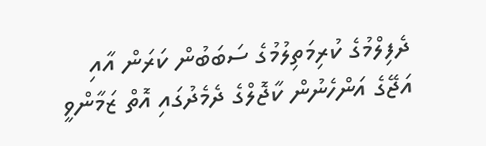ދެފިލްމުގެ ކުރިމަތިލުމުގެ ސަބަބުން ކަރަން އާއި އަޖޭގެ އަންހެނުން ކާޖޮލްގެ ދެމެދުގައި އޮތް ޒަމާންވީ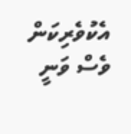އެކުވެރިކަން ވެސް ވަނީ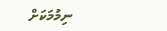ނިމުމަކަށް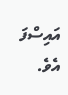އައިސްފަ އެވެ.